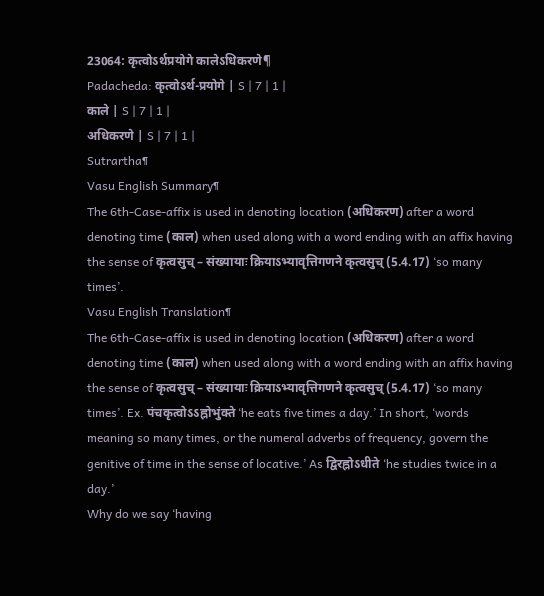23064: कृत्वोऽर्थप्रयोगे कालेऽधिकरणे¶
Padacheda: कृत्वोऽर्थ-प्रयोगे | S | 7 | 1 |
काले | S | 7 | 1 |
अधिकरणे | S | 7 | 1 |
Sutrartha¶
Vasu English Summary¶
The 6th-Case-affix is used in denoting location (अधिकरण) after a word denoting time (काल) when used along with a word ending with an affix having the sense of कृत्वसुच् – संख्यायाः क्रियाऽभ्यावृत्तिगणने कृत्वसुच् (5.4.17) ‘so many times’.
Vasu English Translation¶
The 6th-Case-affix is used in denoting location (अधिकरण) after a word denoting time (काल) when used along with a word ending with an affix having the sense of कृत्वसुच् – संख्यायाः क्रियाऽभ्यावृत्तिगणने कृत्वसुच् (5.4.17) ‘so many times’. Ex. पंचकृत्वोऽऽह्नोभुंक्ते ‘he eats five times a day.’ In short, ‘words meaning so many times, or the numeral adverbs of frequency, govern the genitive of time in the sense of locative.’ As द्विरह्नोऽधीते ‘he studies twice in a day.’
Why do we say ‘having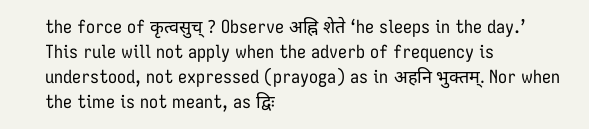the force of कृत्वसुच् ? Observe अह्नि शेते ‘he sleeps in the day.’
This rule will not apply when the adverb of frequency is understood, not expressed (prayoga) as in अहनि भुक्तम्. Nor when the time is not meant, as द्विः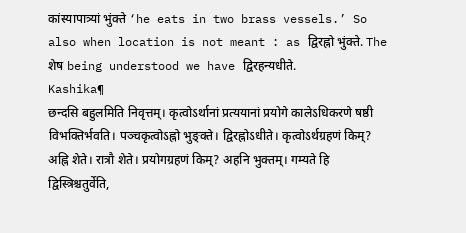कांस्यापात्र्यां भुंक्ते ‘he eats in two brass vessels.’ So also when location is not meant : as द्विरह्नो भुंक्ते. The शेष being understood we have द्विरहन्यधीते.
Kashika¶
छन्दसि बहुलमिति निवृत्तम्। कृत्वोऽर्थानां प्रत्ययानां प्रयोगे कालेऽधिकरणे षष्ठी विभक्तिर्भवति। पञ्चकृत्वोऽह्नो भुङ्क्ते। द्विरह्नोऽधीते। कृत्वोऽर्थग्रहणं किम्? अह्नि शेते। रात्रौ शेते। प्रयोगग्रहणं किम्? अहनि भुक्तम्। गम्यते हि द्विस्त्रिश्चतुर्वेति,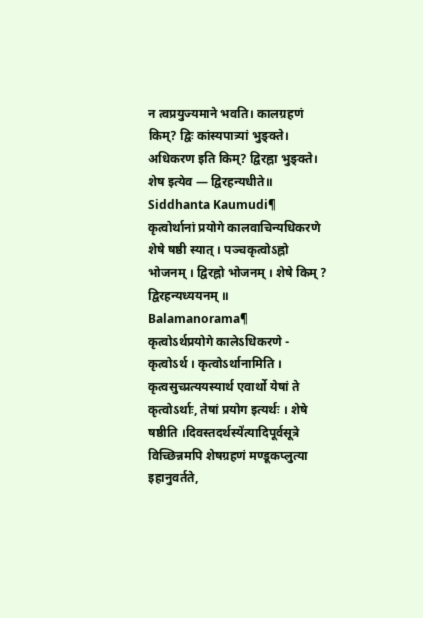न त्वप्रयुज्यमाने भवति। कालग्रहणं किम्? द्विः कांस्यपात्र्यां भुङ्क्ते। अधिकरण इति किम्? द्विरह्ना भुङ्क्ते। शेष इत्येव — द्विरहन्यधीते॥
Siddhanta Kaumudi¶
कृत्वोर्थानां प्रयोगे कालवाचिन्यधिकरणे शेषे षष्ठी स्यात् । पञ्चकृत्वोऽह्नो भोजनम् । द्विरह्नो भोजनम् । शेषे किम् ? द्विरहन्यध्ययनम् ॥
Balamanorama¶
कृत्वोऽर्थप्रयोगे कालेऽधिकरणे - कृत्वोऽर्थ । कृत्वोऽर्थानामिति । कृत्वसुच्प्रत्ययस्यार्थ एवार्थो येषां ते कृत्वोऽर्थाः, तेषां प्रयोग इत्यर्थः । शेषे षष्ठीति ।दिवस्तदर्थस्ये॑त्यादिपूर्वसूत्रे विच्छिन्नमपि शेषग्रहणं मण्डूकप्लुत्या इहानुवर्तते,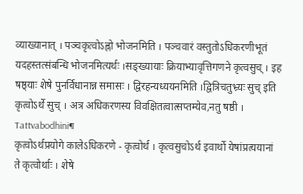व्याख्यानात् । पञ्चकृत्वोऽह्नो भोजनमिति । पञ्चवारं वस्तुतोऽधिकरणीभूतं यदहस्तत्संबन्धि भोजनमित्यर्थः ।सङ्ख्यायाः क्रियाभ्यावृत्तिगणने कृत्वसुच् । इह षष्ठ्याः शेषे पुनर्विधानान्न समासः । द्विरहन्यध्ययनमिति ।द्वित्रिचतुभ्र्यः सुच् इति कृत्वोऽर्थे सुच् । अत्र अधिकरणस्य विवक्षितत्वात्सप्तम्येव,नतु षष्ठी ।
Tattvabodhini¶
कृत्वोऽर्थप्रयोगे कालेऽधिकरणे - कृत्वोर्थ । कृत्वसुचोऽर्थ इवार्थो येषांप्रत्ययानां ते कृत्वोर्थाः । शेषे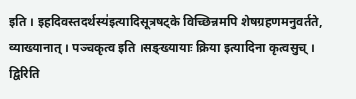इति । इहदिवस्तदर्थस्य॑इत्यादिसूत्रषट्के विच्छिन्नमपि शेषग्रहणमनुवर्तते, व्याख्यानात् । पञ्चकृत्व इति ।सङ्ख्यायाः क्रिया इत्यादिना कृत्वसुच् । द्विरिति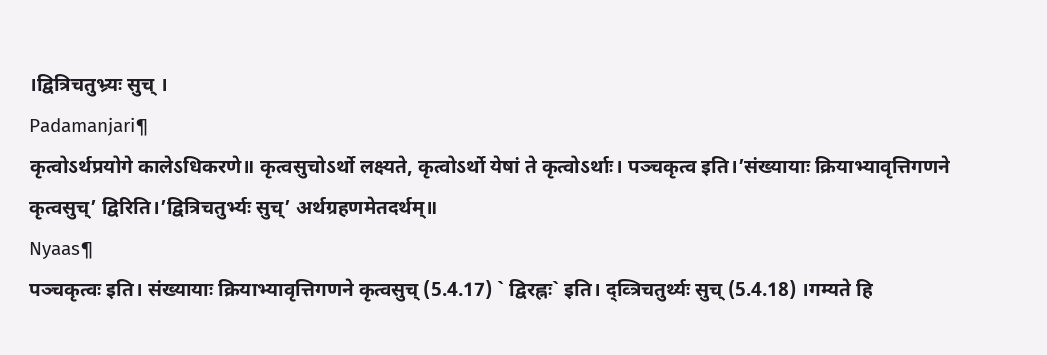।द्वित्रिचतुभ्र्यः सुच् ।
Padamanjari¶
कृत्वोऽर्थप्रयोगे कालेऽधिकरणे॥ कृत्वसुचोऽर्थो लक्ष्यते, कृत्वोऽर्थो येषां ते कृत्वोऽर्थाः। पञ्चकृत्व इति।’संख्यायाः क्रियाभ्यावृत्तिगणने कृत्वसुच्’ द्विरिति।’द्वित्रिचतुर्भ्यः सुच्’ अर्थग्रहणमेतदर्थम्॥
Nyaas¶
पञ्चकृत्वः इति। संख्यायाः क्रियाभ्यावृत्तिगणने कृत्वसुच् (5.4.17) ` द्विरह्नः` इति। द्व्त्रिचतुर्थ्यः सुच् (5.4.18) ।गम्यते हि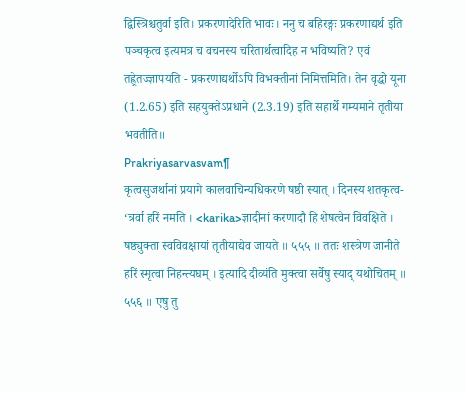द्विस्त्रिश्चतुर्वा इति। प्रकरणादेरिति भावः। ननु च बहिरङ्गः प्रकरणाद्यर्थ इति पञ्चकृत्व इत्यमत्र च वचनस्य चरितार्थत्वादिह न भविष्यति? एवं तह्र्रेतज्ज्ञापयति - प्रकरणाद्यर्थोऽपि विभक्तीनां निमित्तमिति। तेन वृद्धो यूना (1.2.65) इति सहयुक्तेऽप्रधाने (2.3.19) इति सहार्थे गम्यमाने तृतीया भवतीति॥
Prakriyasarvasvam¶
कृत्वसुजर्थानां प्रयागे कालवाचिन्यधिकरणे षष्ठी स्यात् । दिनस्य शतकृत्व- ‘त्रर्वा हरिं नमति । <karika>ज्ञादीनां करणादौ हि शेषत्वेन विवक्षिते । षष्ठ्युक्ता स्वविवक्षायां तृतीयाद्येव जायते ॥ ५५५ ॥ ततः शस्त्रेण जानीते हरिं स्मृत्वा निहन्त्यघम् । इत्यादि दीव्यंति मुक्त्वा सर्वेषु स्याद् यथोचितम् ॥ ५५६ ॥ एषु तु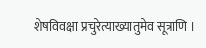शेषविवक्षा प्रचुरेत्याख्यातुमेव सूत्राणि ।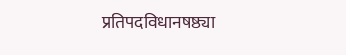प्रतिपदविधानषष्ठ्या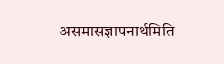असमासज्ञापनार्थमिति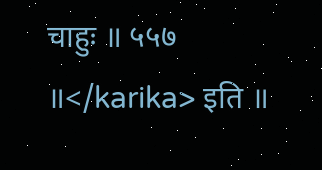चाहुः ॥ ५५७ ॥</karika> इति ॥